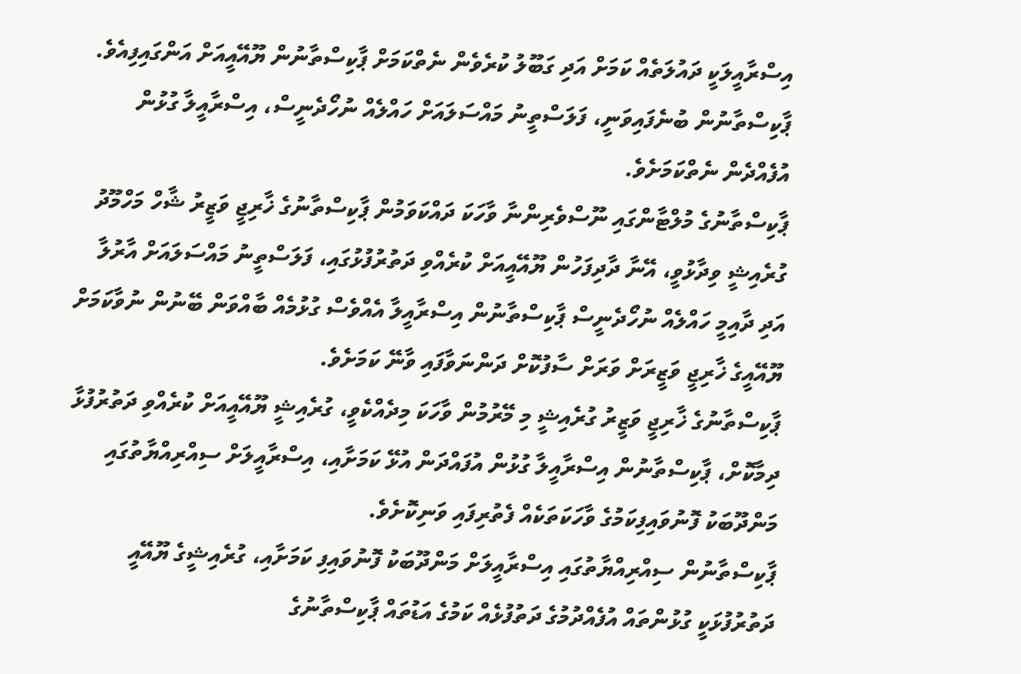އިސްރާއީލަކީ ދައުލަތެއް ކަމަށް އަދި ގަބޫލު ކުރެވެން ނެތްކަމަށް ޕާކިސްތާނުން ޔޫއޭއީއަށް އަންގައިފިއެވެ.
ޕާކިސްތާނުން ބުނެފައިވަނީ، ފަލަސްތީނު މައްސަލައަށް ހައްލެއް ނުހޯދެނީސް، އިސްރާއީލާ ގުޅުން އުފެއްދެން ނެތްކަމަށެވެ.
ޕާކިސްތާނުގެ މުލްޓާންގައި ނޫސްވެރިންނާ ވާހަކަ ދައްކަވަމުން ޕާކިސްތާނުގެ ޚާރިޖީ ވަޒީރު ޝާހް މަހްމޫދު ގުރެއިޝީ ވިދާޅުވީ، އޭނާ ދާދިފަހުން ޔޫއޭއީއަށް ކުރެއްވި ދަތުރުފުޅުގައި، ފަލަސްތީނު މައްސަލައަށް އާރުލާ އަދި ދާއިމީ ހައްލެއް ނުހޯދެނީސް ޕާކިސްތާނުން އިސްރާއީލާ އެއްވެސް ގުޅުމެއް ބާއްވަން ބޭނުން ނުވާކަމަށް ޔޫއޭއީގެ ޚާރިޖީ ވަޒީރަށް ވަރަށް ސާފުކޮށް ދަންނަވާފައި ވާނޭ ކަމަށެވެ.
ޕާކިސްތާނުގެ ޚާރިޖީ ވަޒީރު ގުރެއިޝީ މި މޭރުމުން ވާހަކަ މިދެއްކެވީ، ގުރެއިޝީ ޔޫއޭއީއަށް ކުރެއްވި ދަތުރުފުޅާ ދިމާކޮށް، ޕާކިސްތާނުން އިސްރާއީލާ ގުޅުން އުފައްދަން އުޅޭ ކަމަށާއި، އިސްރާއީލަށް ސިއްރިއްޔާތުގައި މަންދޫބަކު ފޮނުވައިފިކަމުގެ ވާހަކަތަކެއް ފެތުރިފައި ވަނިކޮށެވެ.
ޕާކިސްތާނުން ސިއްރިއްޔާތުގައި އިސްރާއީލަށް މަންދޫބަކު ފޮނުވައިފި ކަމަށާއި، ގުރެއިޝީގެ ޔޫއޭއީ ދަތުރުފުޅަކީ ގުޅުންތައް އުފެއްދުމުގެ ދަތުފުޅެއް ކަމުގެ އަޑުތައް ޕާކިސްތާނުގެ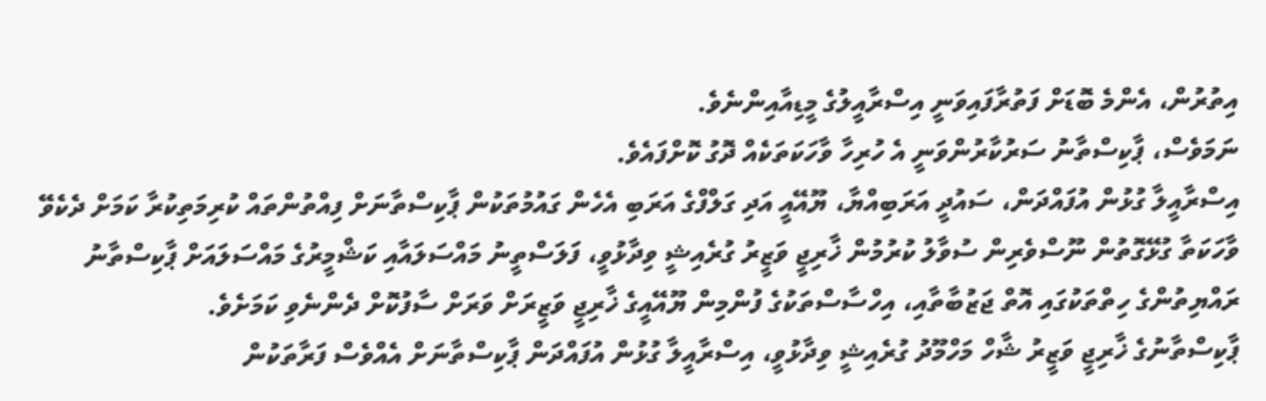އިތުރުން، އެންމެ ބޮޑަށް ފަތުރާފައިވަނީ އިސްރާއީލުގެ މީޑިއާއިންނެވެ.
ނަމަވެސް، ޕާކިސްތާނު ސަރުކާރުންވަނީ އެ ހުރިހާ ވާހަކަތަކެއް ދޮގު ކޮށްފައެވެ.
އިސްރާއީލާ ގުޅުން އުފައްދަން، ސައުދީ އަރަބިއްޔާ، ޔޫއޭއީ އަދި ގަލްފްގެ އަރަބި އެހެން ގައުމުތަކުން ޕާކިސްތާނަށް ފިއްތުންތައް ކުރިމަތިކުރާ ކަމަށް ދެކެވޭ ވާހަކަތާ ގުޅޭގޮތުން ނޫސްވެރިން ސުވާލު ކުރުމުން ޚާރިޖީ ވަޒީރު ގުރެއިޝީ ވިދާޅުވީ، ފަލަސްތީނު މައްސަލައާއި ކަޝްމީރުގެ މައްސަލައަށް ޕާކިސްތާނު ރައްޔިތުންގެ ހިތްތަކުގައި އޮތް ޖަޒުބާތާއި، އިހްސާސްތަކުގެ ފުންމިން ޔޫއޭއީގެ ޚާރިޖީ ވަޒީރަށް ވަރަށް ސާފުކޮށް ދެންނެވި ކަމަށެވެ.
ޕާކިސްތާނުގެ ޚާރިޖީ ވަޒީރު ޝާހް މަހްމޫދު ގުރެއިޝީ ވިދާޅުވީ، އިސްރާއީލާ ގުޅުން އުފައްދަން ޕާކިސްތާނަށް އެއްވެސް ފަރާތަކުން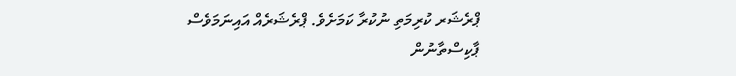ޕްރެޝަރ ކުރިމަތި ނުކުރާ ކަމަށެވެ. ޕްރެޝަރެއް އައިނަމަވެސް ޕާކިސްތާނުން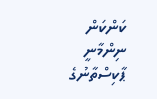ކަންކަން ނިންމާނީ ޕާކިސްތާނުގެ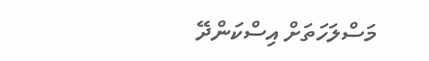މަސްލަހަތަށް އިސްކަންދޭ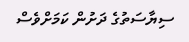ސިޔާސަތުގެ ދަށުން ކަމަށްވެސް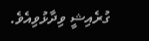ގުރެއިޝީ ވިދާޅުވިއެވެ.